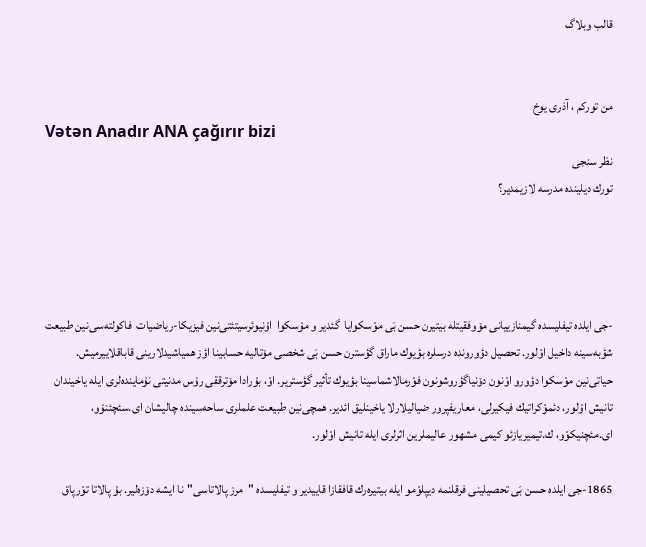قالب وبلاگ


من توركم ، آذری یوخ
Vətən Anadır ANA çağırır bizi
نظر سنجی
تورك ديلينده مدرسه لازيمدير؟




-جی ایلده تیفلیسده گیمنازییانی مۆوفقیتله بیتیرن حسن بَی موْسكوایا  گئدیر و موْسكوا  اۇنیوئرسیتئتی‌نین فیزیكا-ریاضیات  فاكولته‌سی‌نین طبیعت شؤبه‌سینه داخیل اوْلور. تحصیل دؤورونده درسلره بؤیوك ماراق گؤسترن حسن بَی شخصی مۆتالیه حسابینا اؤز همیاشیدلارینی قاباقلاییرمیش. حیاتی‌نین موْسكوا دؤورو اوْنون دۆنیاگؤروشونون فوْرمالاشماسینا بؤیوك تأثیر گؤستریر. اوْ، بۇرادا مۆترققی رۇس مدنیتی نۇماینده‌‌لری ایله یاخیندان تانیش اوْلور، دئموْكراتیك فیكیرلی، معاریفپرور ضیالیلارلا یاخینلیق ائدیر. همچی‌نین طبیعت علملری ساحه‌‌سینده چالیشان ای.سئچئنوْو، ای.مئچنیكوْو، ك.تیمیریازئو كیمی مشهور عالیملرین اثرلری ایله تانیش اوْلور.

1865-جی ایلده حسن بَی تحصیلینی فرقلنمه دیپلوْمو ایله بیتیره‌رك قافقازا قاییدیر و تیفلیسده "مرز پالاتاسی"نا ایشه دۆزه‌لیر. بۇ پالاتا توْرپاق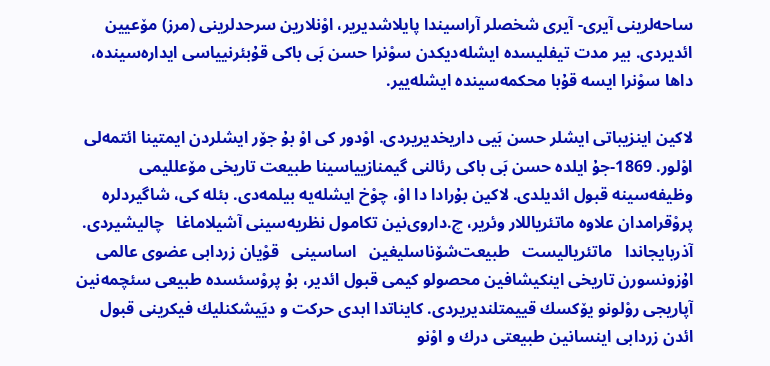ساحه‌‌لرینی آیری- آیری شخصلر آراسیندا پایلاشدیریر، اوْنلارین سرحدلرینی (مرز) مۆعیین ائدیردی. بیر مدت تیفلیسده ایشله‌دیكدن سوْنرا حسن بَی باكی قۇبئرنییاسی ایداره‌سینده، داها سوْنرا ایسه قۇبا محكمه‌‌سینده ایشله‌ییر.

لاكین اینزیباتی ایشلر حسن بَیی داریخدیریردی. اوْدور كی اوْ بۇ جۆر ایشلردن ایمتینا ائتمه‌لی اوْلور. 1869-جۇ ایلده حسن بَی باكی رئالنی گیمنازییاسینا طبیعت تاریخی مۆعللیمی وظیفه‌‌سینه قبول ائدیلدی. لاكین بۇرادا دا اوْ، چوْخ ایشله‌یه بیلمه‌دی. بئله كی، شاگیردلره پروْقرامدان علاوه‌‌ ماتئریاللار وئریر، چ.داروی‌نین تكامول نظریه‌‌سینی آشیلاماغا   چالیشیردی.   آذربایجاندا   ماتئریالیست   طبیعت‌شۆناسلیغین   اساسینی   قوْیان زردابی عضوی عالمی اۇزونسورن تاریخی اینكیشافین محصولو كیمی قبول ائدیر، بۇ پروْسئسده طبیعی سئچمه‌نین آپاریجی روْلونو یۆكسك قییمتلندیریردی. كایناتدا ابدی حركت و دیَیشكنلیك فیكرینی قبول ائدن زردابی اینسانین طبیعتی درك و اوْنو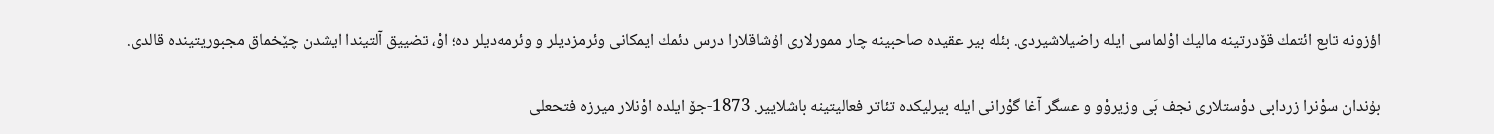اؤزونه تابع ائتمك قۆدرتینه مالیك اوْلماسی ایله راضیلاشیردی. بئله بیر عقیده‌‌ صاحبینه چار ممورلاری اۇشاقلارا درس دئمك ایمكانی وئرمزدیلر و وئرمه‌دیلر ده؛ اوْ، تضییق آلتیندا ایشدن چێخماق مجبوریتینده قالدی.

بۇندان سوْنرا زردابی دوْستلاری نجف بَی وزیروْو و عسگر آغا گوْرانی ایله بیرلیكده تئاتر فعالیتینه باشلاییر. 1873-جۆ ایلده اوْنلار میرزه فتحعلی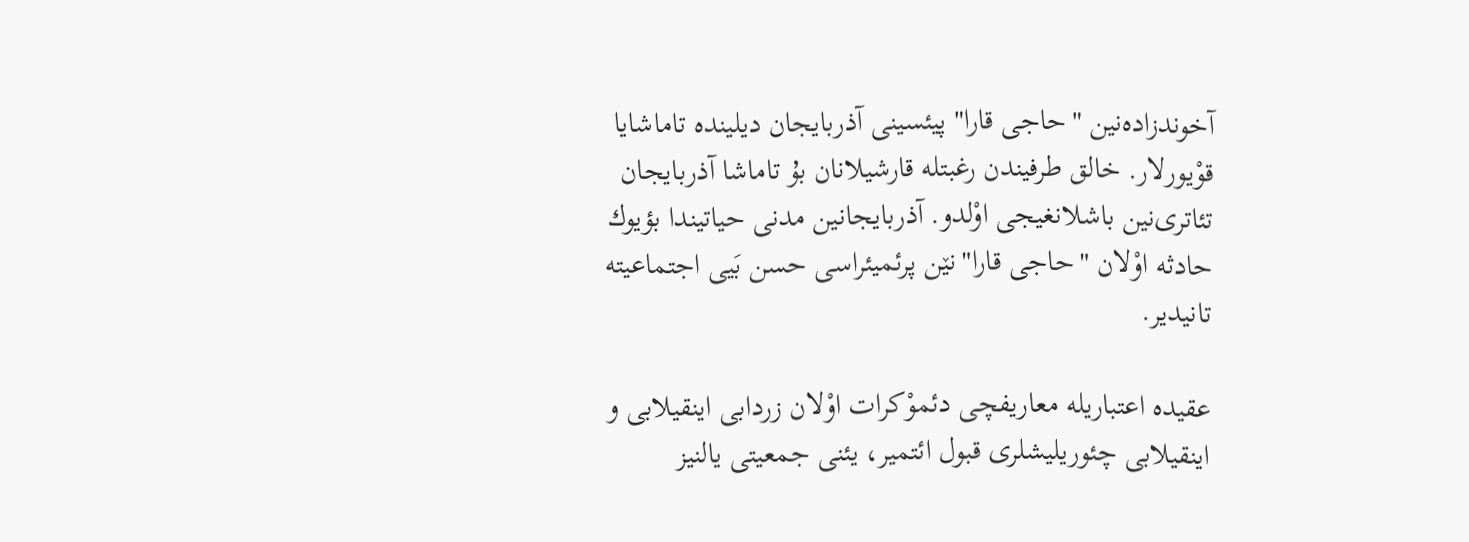آخوندزاده‌نین "حاجی قارا" پیئسینی آذربایجان دیلینده تاماشایا قوْیورلار. خالق طرفیندن رغبتله قارشیلانان بۇ تاماشا آذربایجان تئاتری‌نین باشلانغیجی اوْلدو. آذربایجانین مدنی حیاتیندا بؤیوك حادثه‌‌ اوْلان "حاجی قارا"نێن پرئمیئراسی حسن بَیی اجتماعیته تانیدیر.

عقیده‌‌ اعتباریله معاریفچی دئموْكرات اوْلان زردابی اینقیلابی و اینقیلابی چئوریلیشلری قبول ائتمیر، یئنی جمعیتی یالنیز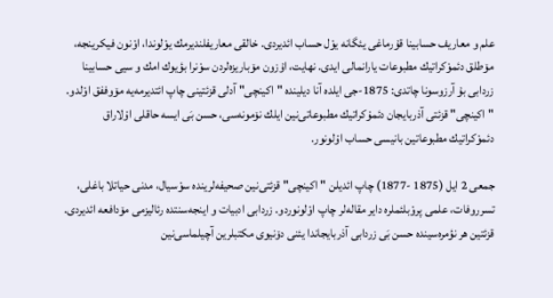علم و معاریف حسابینا قۇرماغی یئگانه یوْل حساب ائدیردی. خالقی معاریفلندیرمك یوْلوندا، اوْنون فیكرینجه، مۆطلق دئموْكراتیك مطبوعات یارانمالی ایدی. نهایت، اۇزون مۆباریزه‌لردن سوْنرا بؤیوك امك و سیی حسابینا زردابی بۇ آرزوسونا چاتدی: 1875-جی ایلده آنا دیلینده "اكینچی" آدلی قزئتینی چاپ ائتدیرمه‌یه مۆوففق اوْلدو. "اكینچی" قزئتی آذربایجان دئموْكراتیك مطبوعاتی‌نین ایلك نۆمونه‌سی، حسن بَی ایسه حاقلی اوْلاراق دئموْكراتیك مطبوعاتین بانیسی حساب اوْلونور.

جمعی 2 ایل (1875 -1877) چاپ ائدیلن "اكینچی" قزئتی‌نین صحیفه‌‌لرینده سوْسیال، مدنی حیاتلا باغلی، تسرروفات، علمی پروْبلئملره دایر مقاله‌لر چاپ اوْلونوردو. زردابی ادبیات و اینجه‌سنتده رئالیزمی مۆدافعه‌‌ ائدیردی. قزئتین هر نؤمره‌سینده حسن بَی زردابی آذربایجاندا یئنی دۆنیوی مكتبلرین آچیلماسی‌نین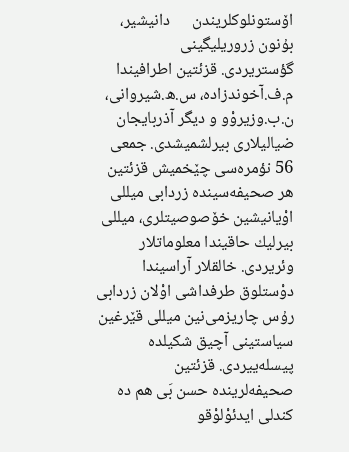اۆستونلوكلریندن      دانیشیر،            بۇنون زروریلیگینی            گؤستریردی. قزئتین اطرافیندا م.ف.آخوندزاده، س.ه.شیروانی، ن.ب.وزیروْو و دیگر آذربایجان ضیالیلاری بیرلشمیشدی. جمعی 56 نؤمره‌سی چێخمیش قزئتین هر صحیفه‌‌سینده زردابی میللی اوْیانیشین خۆصوصیتلری، میللی بیرلیك حاقیندا معلوماتلار وئریردی. خالقلار آراسیندا دوْستلوق طرفداشی اوْلان زردابی رۇس چاریزمی‌نین میللی قێرغین سیاستینی آچیق شكیلده پیسله‌ییردی. قزئتین صحیفه‌‌لرینده حسن بَی هم ده كندلی ایدئوْلوْقو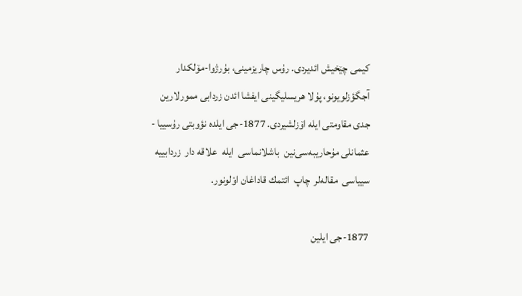كیمی چێخیش ائدیردی. رۇس چاریزمینی، بۇرژوا-مۆلكدار آجگؤزلویونو، پۇلا هریسلیگینی ایفشا ائدن زردابی ممورلارین جدی مقاومتی ایله اۆزلشیردی. 1877-جی ایلده نؤوبتی رۇسییا - عثمانلی مۇحاریبه‌سی‌نین  باشلانماسی  ایله  علاقه دار  زردابییه  سییاسی  مقاله‌لر  چاپ  ائتمك قاداغان اوْلونور.

1877-جی ایلین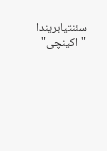سئنتیابریندا "اكینچی"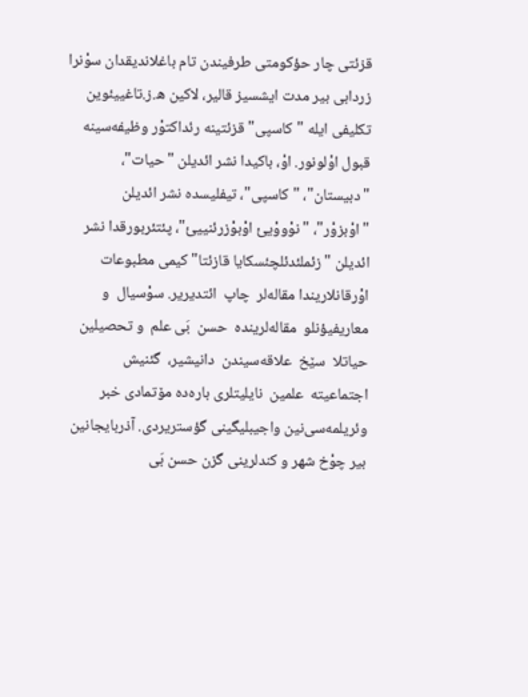قزئتی چار حؤكومتی طرفیندن تام باغلاندیقدان سوْنرا زردابی بیر مدت ایشسیز قالیر، لاكین ه.ز.تاغییئوین تكلیفی ایله "كاسپی" قزئتینه رئداكتوْر وظیفه‌‌سینه قبول اوْلونور. اوْ، باكیدا نشر ائدیلن "حیات"، "دبیستان"، "كاسپی"، تیفلیسده نشر ائدیلن "اوْبزوْر"، "نوْووْیئ اوْبوْزرئنییئ"، پئتئربورقدا نشر ائدیلن "زئملئدئلچئسكایا قازئتا" كیمی مطبوعات اوْرقانلاریندا مقاله‌لر  چاپ  ائتدیریر. سوْسیال  و  معاریفیؤنلو  مقاله‌لرینده  حسن  بَی علم  و تحصیلین  حیاتلا  سێخ  علاقه‌‌سیندن  دانیشیر،  گئنیش  اجتماعیته  علمین  نایلیتلری باره‌ده مۆتمادی خبر وئریلمه‌سی‌نین واجیبلیگینی گؤستریردی. آذربایجانین بیر چوْخ شهر و كندلرینی گزن حسن بَی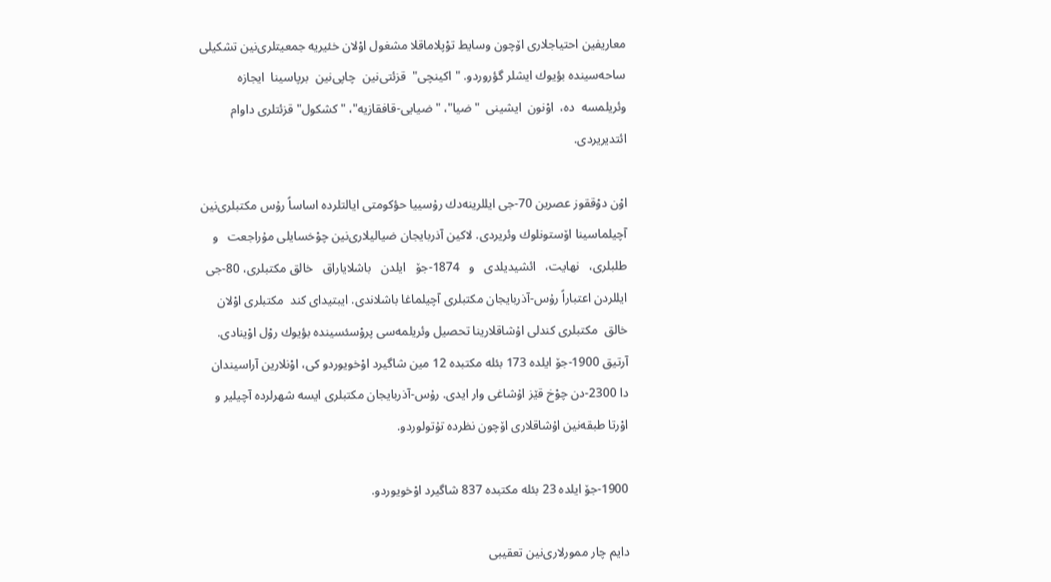معاریفین احتیاجلاری اۆچون وسایط توْپلاماقلا مشغول اوْلان خئیریه جمعیتلری‌نین تشكیلی ساحه‌‌سینده بؤیوك ایشلر گؤروردو. "اكینچی"  قزئتی‌نین  چاپی‌نین  برپاسینا  ایجازه  وئریلمسه  ده،  اوْنون  ایشینی  "ضیا"، "ضیایی-قافقازیه"، "كشكول" قزئتلری داوام ائتدیریردی.

اوْن دوْققوز عصرین 70-جی ایللرینه‌دك رۇسییا حؤكومتی ایالتلرده اساساً رۇس مكتبلری‌نین آچیلماسینا اۆستونلوك وئریردی. لاكین آذربایجان ضیالیلاری‌نین چوْخسایلی مۇراجعت   و   طلبلری،   نهایت،   ائشیدیلدی   و   1874-جۆ   ایلدن   باشلایاراق   خالق مكتبلری، 80-جی ایللردن اعتباراً رۇس-آذربایجان مكتبلری آچیلماغا باشلاندی. ایبتیدای كند  مكتبلری اوْلان خالق  مكتبلری كندلی اۇشاقلارینا تحصیل وئریلمه‌سی پروْسئسینده بؤیوك روْل اوْینادی. آرتیق 1900-جۆ ایلده 173 بئله مكتبده 12 مین شاگیرد اوْخویوردو كی، اوْنلارین آراسیندان دا 2300-دن چوْخ قێز اۇشاغی وار ایدی. رۇس-آذربایجان مكتبلری ایسه شهرلرده آچیلیر و اوْرتا طبقه‌‌نین اۇشاقلاری اۆچون نظرده تۇتولوردو.

1900-جۆ ایلده 23 بئله مكتبده 837 شاگیرد اوْخویوردو.

دایم چار ممورلاری‌نین تعقیبی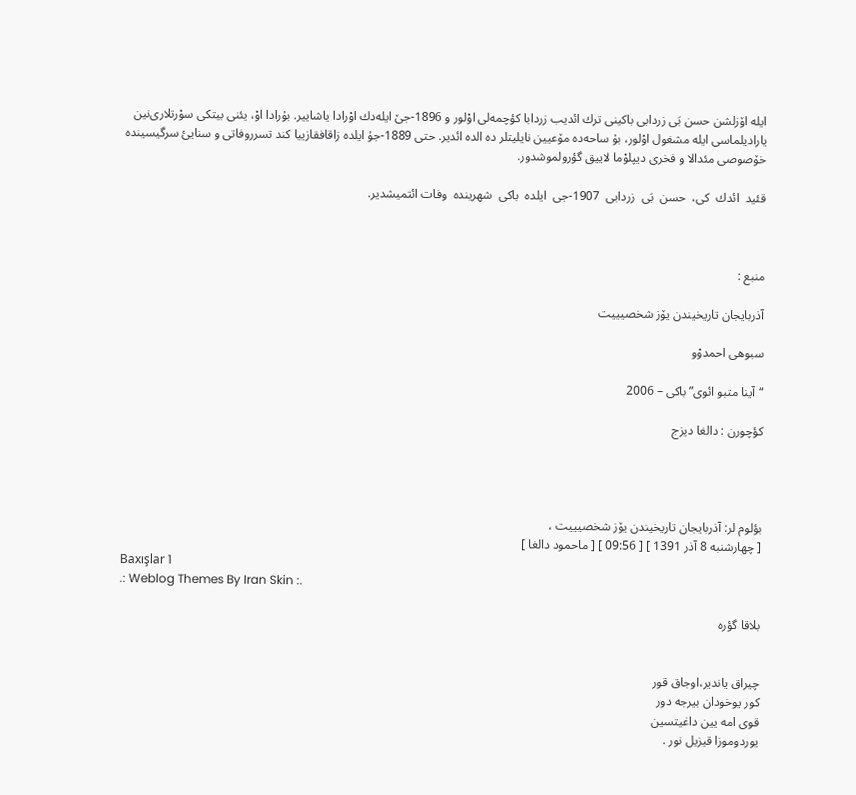ایله اۆزلشن حسن بَی زردابی باكینی ترك ائدیب زردابا كؤچمه‌لی اوْلور و 1896-جێ ایله‌دك اوْرادا یاشاییر. بۇرادا اوْ، یئنی بیتكی سوْرتلاری‌نین یارادیلماسی ایله مشغول اوْلور، بۇ ساحه‌‌ده مۆعیین نایلیتلر ده الده ائدیر. حتی 1889-جۇ ایلده زاقافقازییا كند تسرروفاتی و سنایئ سرگیسینده خۆصوصی مئدالا و فخری دیپلوْما لاییق گؤرولموشدور.

قئید  ائدك  كی،  حسن  بَی  زردابی  1907-جی  ایلده  باكی  شهرینده  وفات ائتمیشدیر.



منبع :

آذربایجان تاریخیندن یۆز شخصیییت

سبوهی احمدوْو

“آینا متبو ائوی” باكی – 2006

كؤچورن : دالغا دیزج




بؤلوم لر: آذربایجان تاریخیندن یۆز شخصیییت ،
[ چهارشنبه 8 آذر 1391 ] [ 09:56 ] [ ماحمود دالغا ]
Baxışlar 1
.: Weblog Themes By Iran Skin :.

بلاقا گؤره


چیراق یاندیر،اوجاق قور
كور یوخودان بیرجه دور
قوی امه یین داغیتسین
یوردوموزا قیزیل نور .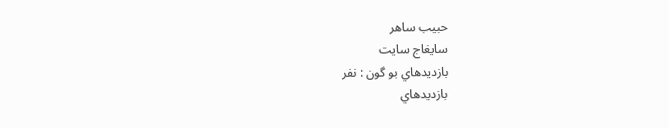حبیب ساهر
سایغاج سایت
بازديدهاي بو گون : نفر
بازديدهاي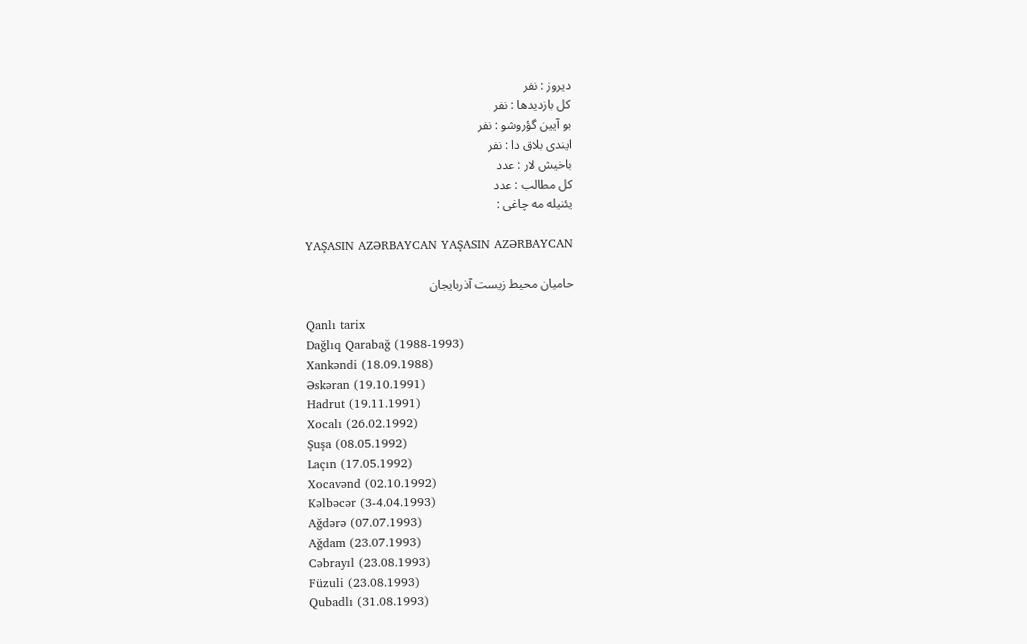ديروز : نفر
كل بازديدها : نفر
بو آیین گؤروشو : نفر
ایندی بلاق دا : نفر
باخیش لار : عدد
كل مطالب : عدد
یئنیله مه چاغی :

YAŞASIN AZƏRBAYCAN YAŞASIN AZƏRBAYCAN

حامیان محیط زیست آذربایجان

Qanlı tarix
Dağlıq Qarabağ (1988-1993)
Xankəndi (18.09.1988)
Əskəran (19.10.1991)
Hadrut (19.11.1991)
Xocalı (26.02.1992)
Şuşa (08.05.1992)
Laçın (17.05.1992)
Xocavənd (02.10.1992)
Kəlbəcər (3-4.04.1993)
Ağdərə (07.07.1993)
Ağdam (23.07.1993)
Cəbrayıl (23.08.1993)
Füzuli (23.08.1993)
Qubadlı (31.08.1993)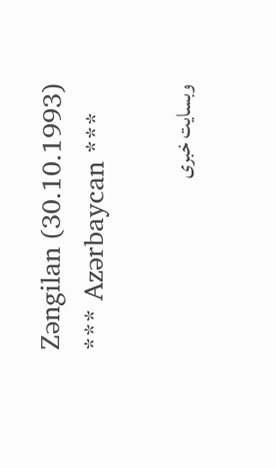Zəngilan (30.10.1993)
*** Azərbaycan ***

وبسایت خبری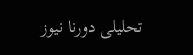تحلیلی دورنا نیوز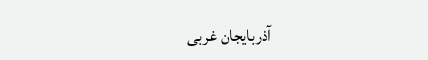آذربایجان غربی